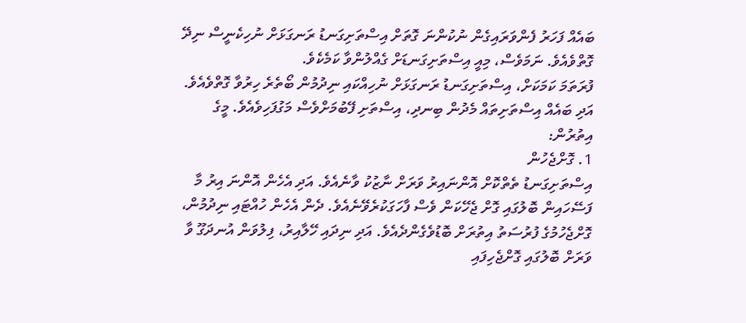ބައެއް ފަހަރު ފެންވަރައިގެން ނުކުންނަ ގޮތަށް އިސްތަށިގަނޑު ރަނގަޅަށް ނުހިކެނީސް ނިދޭ ގޮތްވެއެވެ. ނަމަވެސް، މިއީ އިސްތަށިގަނޑަށް ގެއްލުންވާ ކަމެކެވެ.
ފުރަތަމަ ކަމަކަށް، އިސްތަށިގަނޑު ރަނގަޅަށް ނުހިއްކައި ނިދުމުން ބޯތެރެ ހިރުވާ ގޮތްވެއެވެ. އަދި ބައެއް އިސްތަށިތައް މެދުން ބިނދި، އިސްތަށި ފޭބުމަށްވެސް މަގުފަހިވެއެވެ. މީގެ އިތުރުން:
1. ގޮށްޖެހުން
އިސްތަށިގަނޑު ތެތްކޮށް އޮންނައިރު ވަރަށް ނާޒުކު ވާނެއެވެ. އަދި އެހެން އޮންނަ އިރު މާ ފަސޭހައިން ބޮލުގައި ގޮށް ޖެހޭކަން ވެސް ފާހަގަކުރެވޭނެއެވެ. ދެން އެހެން ހުއްޓައި ނިދުމުން، ގޮށްޖެހުމުގެ ފުރުސަތު އިތުރަށް ބޮޑުވެގެންދެއެވެ. އަދި ނިދައި ހޭލާއިރު، ފިލުވަން އުނދަގޫ ވާ ވަރަށް ބޮލުގައި ގޮށްޖެހިފައި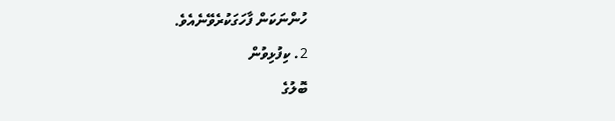ހުންނަކަން ފާހަގަކުރެވޭނެއެވެ.
2. ކިފުޅިވުން
ބޮލުގެ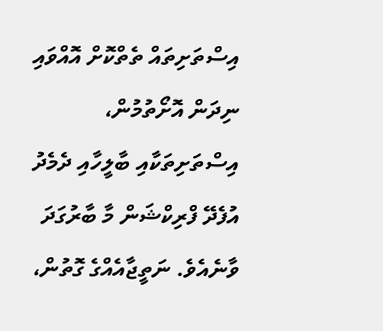އިސްތަށިތައް ތެތްކޮށް އޮއްވައި ނިދަން އޮށޯތުމުން، އިސްތަށިތަކާއި ބާލީހާއި ދެމެދު އުފެދޭ ފްރިކްޝަން މާ ބާރުގަދަ ވާނެއެވެ. ނަތީޖާއެއްގެ ގޮތުން،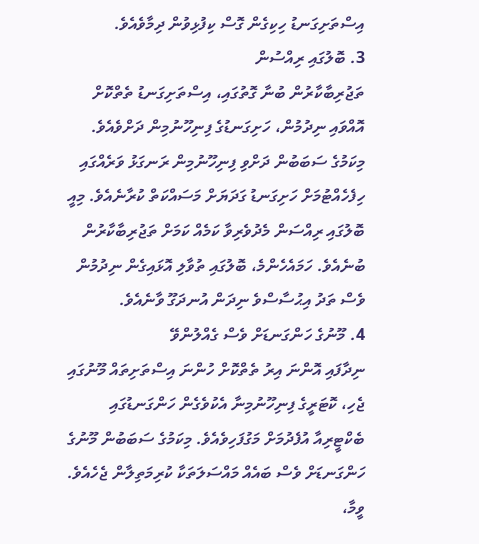އިސްތަށިގަނޑު ހިކިގެން ގޮސް ކިފުޅިވުން ދިމާވެއެވެ.
3. ބޮލުގައި ރިއްސުން
ތަޖުރިބާކާރުން ބުނާ ގޮތުގައި، އިސްތަށިގަނޑު ތެތްކޮށް އޮއްވައި ނިދުމުން، ހަށިގަނޑުގެ ފިނިހޫނުމިން ދަށްވެއެވެ. މިކަމުގެ ސަބަބުން ދަށްވި ފިނިހޫނުމިން ރަނގަޅު ވަރެއްގައި ހިފެހެއްޓުމަށް ހަށިގަނޑު ގަދަޔަށް މަސައްކަތް ކުރާނެއެވެ. މިއީ ބޮލުގައި ރިއްސަން މެދުވެރިވާ ކަމެއް ކަމަށް ތަޖުރިބާކާރުން ބުނެއެވެ. ހަމައެހެންމެ، ބޮލުގައި ތުވާލި އޮޅައިގެން ނިދުމުން ވެސް ތަދު އިޙުސާސްވެ ނިދަން އުނދަގޫ ވާނެއެވެ.
4. މޫނުގެ ހަންގަނޑަށް ވެސް ގެއްލުންވޭ
ނިދާފައި އޮންނަ އިރު ތެތްކޮށް ހުންނަ އިސްތަށިތައް މޫނުގައި ޖެހި، ކޮޓަރީގެ ފިނިހޫނުމިނާ އެކުވެގެން ހަންގަނޑުގައި ބެކްޓީރިއާ އުފެދުމަށް މަގުފަހިވެއެވެ. މިކަމުގެ ސަބަބުން މޫނުގެ ހަންގަނޑަށް ވެސް ބައެއް މައްސަލަތަކާ ކުރިމަތިލާން ޖެހެއެވެ.
ވީމާ،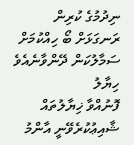ނިދުމުގެ ކުރިން ރަނގަޅަށް ބޯ ހިއްކުމަށް ސަމާލުކަން ދޭންވާނެއެވެ
ހިޔާލު
ފޮނުއްވާ ޚިޔާލުތައް ޝާއިޢުކުރެވޭނީ އާންމު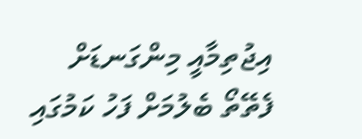އިޖުތިމާއީ މިންގަނޑަށް ފެތޭތޯ ބެލުމަށް ފަހު ކަމުގައި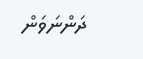ދަންނަވަން